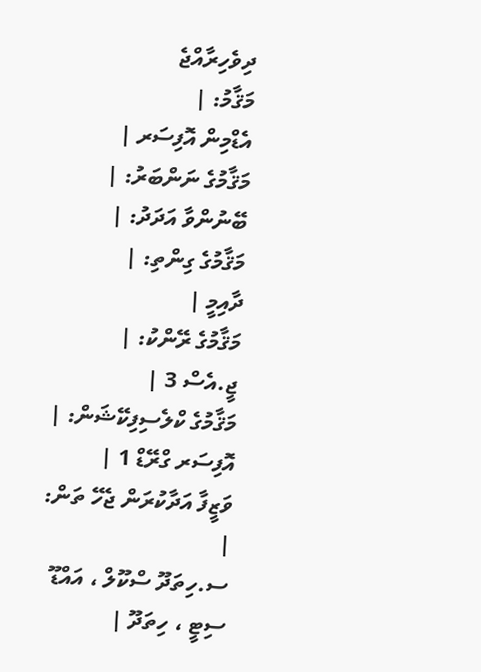ދިވެހިރާއްޖެ
މަޤާމު: |
އެޑްމިން އޮފިސަރ |
މަޤާމުގެ ނަންބަރު: |
ބޭނުންވާ އަދަދު: |
މަޤާމުގެ ގިންތި: |
ދާއިމީ |
މަޤާމުގެ ރޭންކު: |
ޖީ.އެސް 3 |
މަޤާމުގެ ކްލެސިފިކޭޝަން: |
އޮފިސަރ ގްރޭޑް 1 |
ވަޒީފާ އަދާކުރަން ޖެހޭ ތަން: |
ސ.ހިތަދޫ ސްކޫލް ، އައްޑޫ ސިޓީ ، ހިތަދޫ |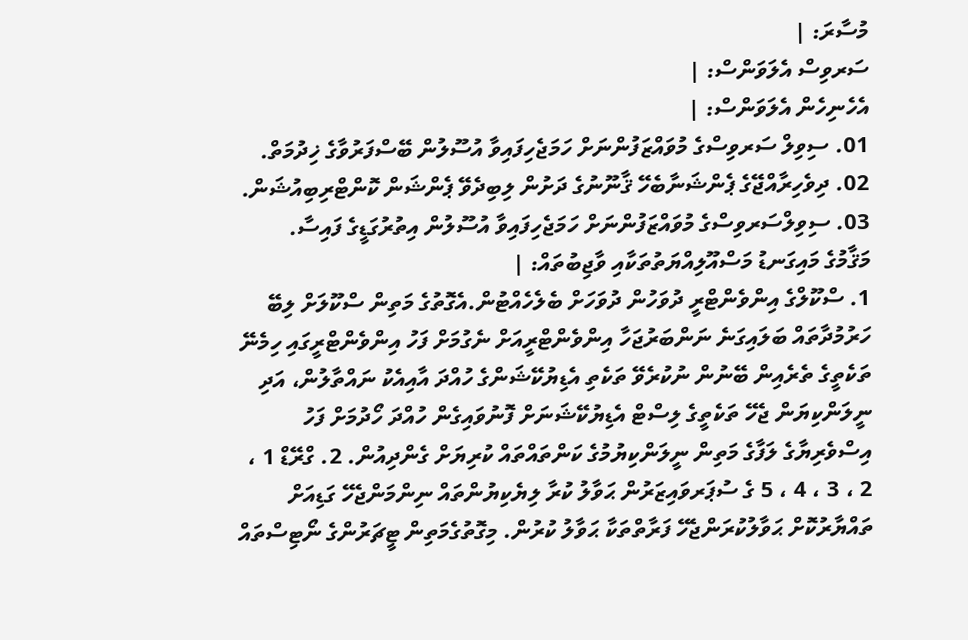މުސާރަ: |
ސަރވިސް އެލަވަންސް: |
އެހެނިހެން އެލަވަންސް: |
01. ސިވިލް ސަރވިސްގެ މުވައްޒަފުންނަށް ހަމަޖެހިފައިވާ އުސޫލުން ބޭސްފަރުވާގެ ޚިދުމަތް. 02. ދިވެހިރާއްޖޭގެ ޕެންޝަނާބެހޭ ޤާނޫނުގެ ދަށުން ލިބިދެވޭ ޕެންޝަން ކޮންޓްރިބިއުޝަން. 03. ސިވިލްސަރވިސްގެ މުވައްޒަފުންނަށް ހަމަޖެހިފައިވާ އުސޫލުން އިތުރުގަޑީގެ ފައިސާ.
މަޤާމުގެ މައިގަނޑު މަސްއޫލިއްޔަތުތަކާއި ވާޖިބުތައް: |
1. ސްކޫލްގެ އިންވެންޓްރީ ދުވަހުން ދުވަހަށް ބެލެހެއްޓުން.އެގޮތުގެ މަތިން ސްކޫލަށް ލިބޭ ހަރުމުދާތައް ބަލައިގަނެ ނަންބަރުޖަހާ އިންވެންޓްރީއަށް ނެގުމަށް ފަހު އިންވެންޓްރީގައި ހިމެނޭ ތަކެތީގެ ތެރެއިން ބޭނުން ނުކުރެވޭ ތަކެތި އެޑިޔުކޭޝަންގެ ހުއްދަ އާއިއެކު ނައްތާލުން، އަދި ނީލަންކިޔަން ޖެހޭ ތަކެތީގެ ލިސްޓް އެޑިޔުކޭޝަނަށް ފޮނުވައިގެން ހުއްދަ ހޯދުމަށް ފަހު އިސްވެރިޔާގެ ލަފާގެ މަތިން ނީލަންކިޔުމުގެ ކަންތައްތައް ކުރިޔަށް ގެންދިއުން. 2. ގްރޭޑް 1 ، 2 ، 3 ، 4 ، 5 ގެ ސުޕަރވައިޒަރުން ޙަވާލު ކުރާ ލިޔެކިޔުންތައް ނިންމަންޖެހޭ ގަޑިއަށް ތައްޔާރުކޮށް ޙަވާލުކުރަންޖެހޭ ފަރާތްތަކާ ޙަވާލު ކުރުން. މިގޮތުގެމަތިން ޓީޗަރުންގެ ނޯޓިސްތައް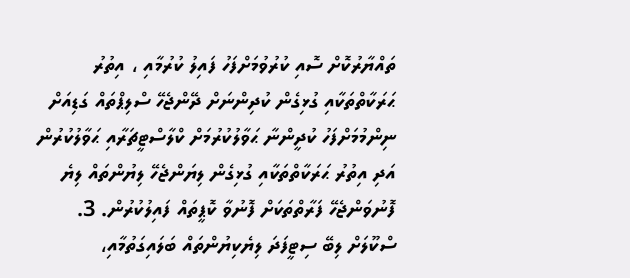ތައްޔާރުކޮށް ސޮއި ކުރުވުމަށްފަހު ފައިލު ކުރުމާއި ، އިތުރު ޙަރަކާތްތަކާއި ގުޅިގެން ކުދިންނަށް ދޭންޖެހޭ ސްލިޕްތައް ގަޑިއަށް ނިންމުމަށްފަހު ކުދީންނާ ޙަވާލުކުރުމަށް ކްލާސްޓީޗަރާއި ޙަވާލުކުރުން އަދި އިތުރު ޙަރަކާތްތަކާއި ގުޅިގެން ލިޔަންޖެހޭ ލިޔުންތައް ލިޔެ ފޮނުވަންޖެހޭ ފަރާތްތަކަށް ފޮނުވާ ކޮޕީތައް ފައިލުކުރުން. 3. ސްކޫލަށް ލިބޭ ސިޓީފަދަ ލިޔެކިޔުންތައް ބަލައިގަތުމާއި،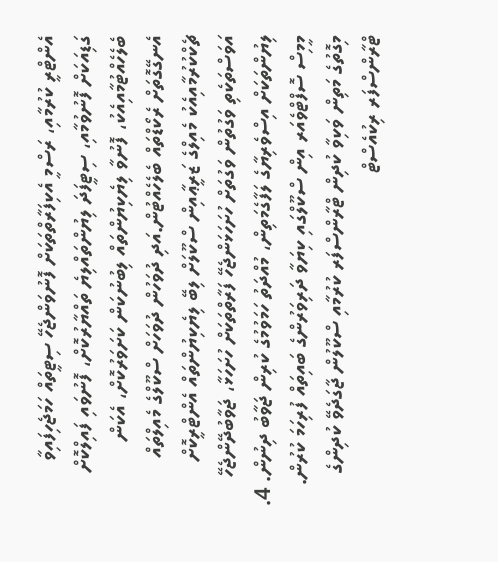އެންޓްރީ ކުރުމާއި، ރަސްމީ އެކިފަރާތްތަކަށް ފޮނުވަންޖެހޭ ސިޓީތައް ހަމަޖެހިފައިވާ ގަޑިއަކަށް ފޮނުވުމާއި، ސިޓީފަދަ ލިޔުންތައްލިޔެ ތައްޔާރުކޮށް، ފޮނުވައި ފައިލްކޮށް ބެލެހެއްޓުމާއިއެކު، ފޮނުވާ ލިޔެކިޔުންތައް ލިބުނުކަން ކަށަވަރުކޮށް، އެކަން އެނގޭގޮތަށް ރެކޯޑްތައް ބެލެހެއްޓުން.އަދި ދުވަހުން ދުވަހަށް ސްކޫލްގެ މެއިލްތައް ޗެކްކުރުމާއިއެކު މެއިލްގެ ޒަރީޢާއިން ސްކޫލަށް ލިބޭ ލިޔެކިޔުންތައް އެންޓްރީކޮށް އަވަސްތަކެތި ވަގުތުން ވަގުތަށް ހުށަހަޅަންޖެހޭ ފަރާތްތަކަށް ހުށަހަޅާ، ޖަވާބުދޭންޖެހޭ ލިޔުންތަކަށް އިސްވެރިޔާގެ ލަފާގެމަތިން، މުއްދަތު ހަމަވުމުގެ ކުރިން ޖަވާބު ދިނުން. 4. މީމިސް ސޮފްޓްވެއަރ އިން ސްކޫލްގައި ކިޔަވާ ދަރިވަރުންގެ ބައިތައް ފުރިހަމަ ކުރުން. މިގޮތުގެ މަތިން ވަކިވާ ކުދިން ޓްރާންސްފަރ ކުރުމާއި ސްކޫލުން ޖާގަދެވޭ ކުދިންގެ ޓްރާންސްފަރ ރިކުއެސްޓް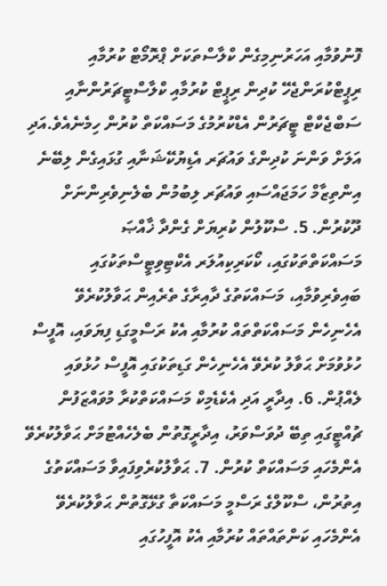ފޮނުވުމާއި އަހަރުނިމިގެން ކްލާސްތަކަށް ޕްރޮމޯޓް ކުރުމާއި ރިޕީޓްކުރަންޖެހޭ ކުދިން ރިޕީޓް ކުރުމާއި ކްލާސްޓީޗަރުންނާއި ސަބްޖެކްޓް ޓީޗަރުން އެޑްކުރުމުގެ މަސައްކަތް ކުރުން ހިމެނެއެވެ.އަދި އަލަށް ވަންނަ ކުދިންގެ ވައުޗަރ އެޑިޔުކޭޝަނާއި ގުޅައިގެން ލިބޭނެ އިންތިޒާމް ހަމަޖައްސައި ވައުޗަރ ލިބުމުން ބެލެނިވެރިންނަށް ދޫކުރުން. 5. ސްކޫލުން ކުރިޔަށް ގެންދާ ޚާއްޞަ މަސައްކަތްތަކުގައި، ކޯކަރިކިއުލަރ އެކްޓިވިޓީސްތަކުގައި ބައިވެރިވުމާއި، މަސައްކަތުގެ ދާއިރާގެ ތެރެއިން ޙަވާލުކުރެވޭ އެހެނިހެން މަސައްކަތްތައް ކުރުމާއި އެކު ރަސްމީގަޑި ފިޔަވައި، އޮފީސް ހުޅުވުމަށް ޙަވާލު ކުރެވޭ އެހެނިހެން ގަޑިތަކުގައި އޮފީސް ހުޅުވައި ލެއްޕުން. 6. އިދާރީ އަދި އެކެޑެމިކް މަސައްކަތްކުރާ މުވައްޒަފުން ޗުއްޓީގައި ތިބޭ ދުވަސްވަރު، އިދާރީގޮތުން ބެލެހެއްޓުމަށް ޙަވާލުކުރެވޭ އެންމެހައި މަސައްކަތް ކުރުން. 7. ޙަވާލުކުރެވިފައިވާ މަސައްކަތުގެ އިތުރުން، ސްކޫލްގެ ރަސްމީ މަސައްކަތާ ގުޅޭގޮތުން ޙަވާލުކުރެވޭ އެންމެހައި ކަންތައްތައް ކުރުމާއި އެކު އޮފީހުގައި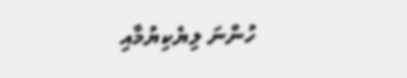ހުންނަ ލިޔެކިޔުމާއި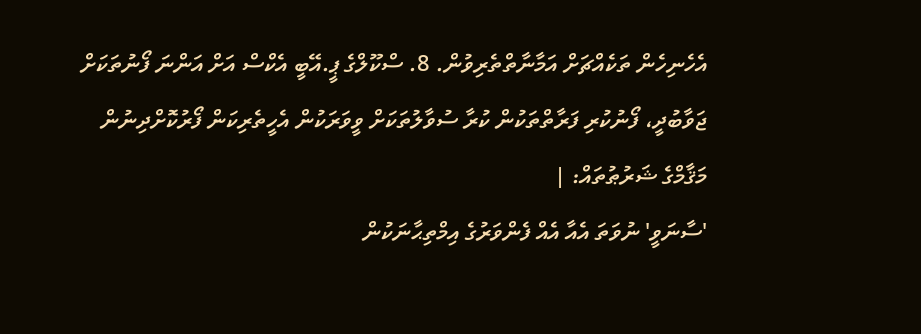އެހެނިހެން ތަކެއްޗަށް އަމާނާތްތެރިވުން. 8. ސްކޫލްގެ ޕީ.އޭބީ އެކްސް އަށް އަންނަ ފޯނުތަކަށް ޖަވާބުދީ، ފޯނުކުރި ފަރާތްތަކުން ކުރާ ސުވާލުތަކަށް ވީވަރަކުން އެހީތެރިކަން ފޯރުކޮށްދިނުން
މަޤާމްގެ ޝަރުޠުތައް: |
'ސާނަވީ' ނުވަތަ އެއާ އެއް ފެންވަރުގެ އިމްތިޙާނަކުން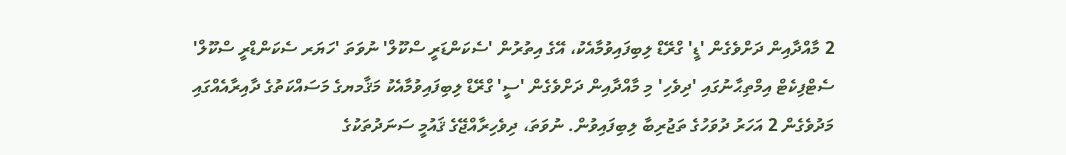2 މާއްދާއިން ދަށްވެގެން 'ޑީ' ގްރޭޑް ލިބިފައިވުމާއެކު، އޭގެ އިތުރުން 'ސެކަންޑަރީ ސްކޫލް' ނުވަތަ 'ހަޔަރ ސެކަންޑްރީ ސްކޫލް' ސެޓްފިކެޓް އިމްތިޙާނުގައި 'ދިވެހި' މި މާއްދާއިން ދަށްވެގެން 'ސީ' ގްރޭޑް ލިބިފައިވުމާއެކު މަޤާމޔގެ މަސައްކަތުގެ ދާއިރާއެއްގައި މަދުވެގެން 2 އަހަރު ދުވަހުގެ ތަޖުރިބާ ލިބިފައިވުން. ނުވަތަ، ދިވެހިރާއްޖޭގެ ޤައުމީ ސަނަދުތަކުގެ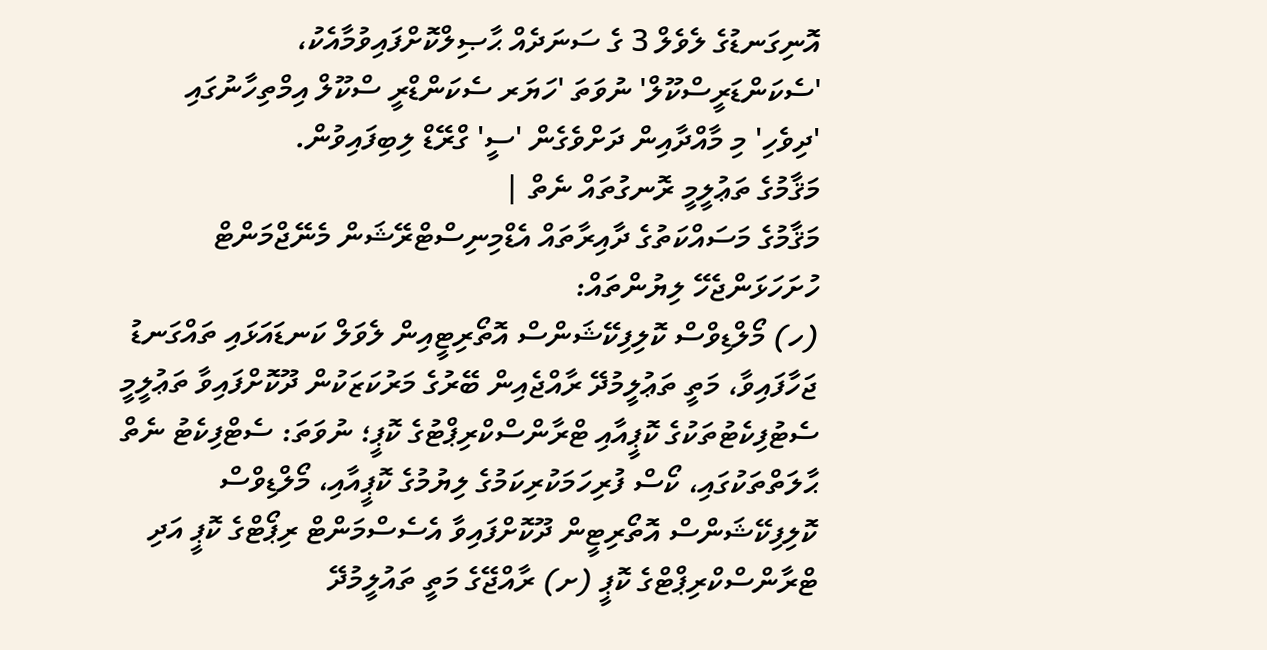އޮނިގަނޑުގެ ލެވެލް 3 ގެ ސަނަދެއް ޙާޞިލްކޮށްފައިވުމާއެކު، 'ސެކަންޑަރީސްކޫލް' ނުވަތަ 'ހަޔަރ ސެކަންޑްރީ ސްކޫލް އިމްތިހާނުގައި 'ދިވެހި' މި މާއްދާއިން ދަށްވެގެން 'ސީ' ގްރޭޑް ލިބިފައިވުން.
މަޤާމުގެ ތަޢުލީމީ ރޮނގުތައް ނެތް |
މަޤާމުގެ މަސައްކަތުގެ ދާއިރާތައް އެޑްމިނިސްޓްރޭޝަން މެނޭޖްމަންޓް
ހުށަހަޅަންޖެހޭ ލިޔުންތައް:
(ހ) މޯލްޑިވްސް ކޮލިފިކޭޝަންސް އޮތޯރިޓީއިން ލެވަލް ކަނޑައަޅައި ތައްގަނޑު ޖަހާފައިވާ، މަތީ ތަޢުލީމުދޭ ރާއްޖެއިން ބޭރުގެ މަރުކަޒަކުން ދޫކޮށްފައިވާ ތަޢުލީމީ ސެޓުފިކެޓުތަކުގެ ކޮޕީއާއި ޓްރާންސްކްރިޕްޓުގެ ކޮޕީ؛ ނުވަތަ: ސެޓްފިކެޓު ނެތް ޙާލަތްތަކުގައި، ކޯސް ފުރިހަމަކުރިކަމުގެ ލިޔުމުގެ ކޮޕީއާއި، މޯލްޑިވްސް ކޮލިފިކޭޝަންސް އޮތޯރިޓީން ދޫކޮށްފައިވާ އެސެސްމަންޓް ރިޕޯޓްގެ ކޮޕީ އަދި ޓްރާންސްކްރިޕްޓްގެ ކޮޕީ (ށ) ރާއްޖޭގެ މަތީ ތައުލީމުދޭ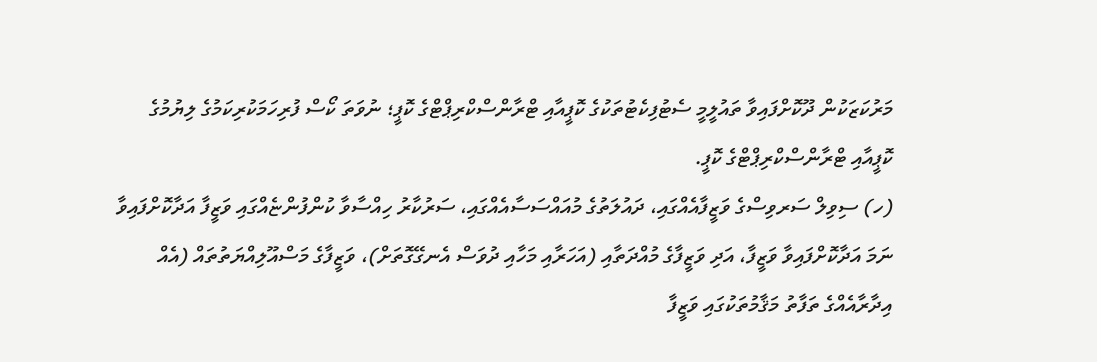މަރުކަޒަކުން ދޫކޮށްފައިވާ ތައުލީމީ ސެޓުފިކެޓުތަކުގެ ކޮޕީއާއި ޓްރާންސްކްރިޕްޓްގެ ކޮޕީ؛ ނުވަތަ ކޯސް ފުރިހަމަކުރިކަމުގެ ލިޔުމުގެ ކޮޕީއާއި ޓްރާންސްކްރިޕްޓްގެ ކޮޕީ.
(ހ) ސިވިލް ސަރވިސްގެ ވަޒީފާއެއްގައި، ދައުލަތުގެ މުއައްސަސާއެއްގައި، ސަރުކާރު ހިއްސާވާ ކުންފުންޏެއްގައި ވަޒީފާ އަދާކޮށްފައިވާ ނަމަ އަދާކޮށްފައިވާ ވަޒީފާ، އަދި ވަޒީފާގެ މުއްދަތާއި (އަހަރާއި މަހާއި ދުވަސް އެނގޭގޮތަށް)، ވަޒީފާގެ މަސްއޫލިއްޔަތުތައް (އެއް އިދާރާއެއްގެ ތަފާތު މަޤާމުތަކުގައި ވަޒީފާ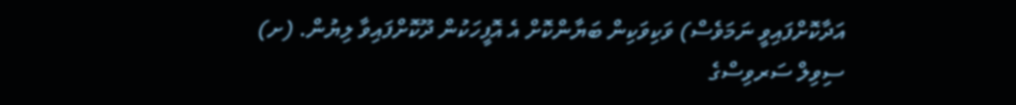އަދާކޮށްފައިވީ ނަމަވެސް) ވަކިވަކިން ބަޔާންކޮށް އެ އޮފީހަކުން ދޫކޮށްފައިވާ ލިޔުން. (ށ) ސިވިލް ސަރވިސްގެ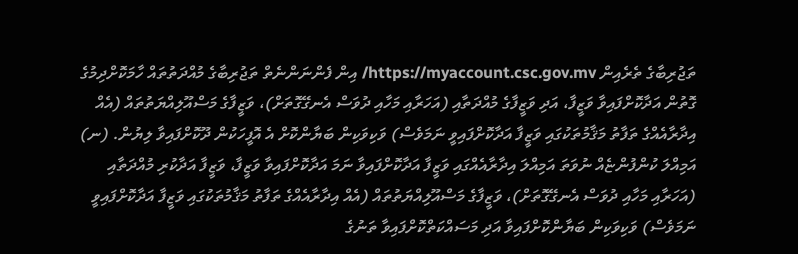ތަޖުރިބާގެ ތެރެއިން https://myaccount.csc.gov.mv/ އިން ފެންނަންނެތް ތަޖުރިބާގެ މުއްދަތުތައް ހާމަކޮށްދިމުގެ ގޮތުން އަދާކޮށްފައިވާ ވަޒީފާ، އަދި ވަޒީފާގެ މުއްދަތާއި (އަހަރާއި މަހާއި ދުވަސް އެނގޭގޮތަށް)، ވަޒީފާގެ މަސްއޫލިއްޔަތުތައް (އެއް އިދާރާއެއްގެ ތަފާތު މަޤާމުތަކުގައި ވަޒީފާ އަދާކޮށްފައިވީ ނަމަވެސް) ވަކިވަކިން ބަޔާންކޮށް އެ އޮފީހަކުން ދޫކޮށްފައިވާ ލިޔުން. (ނ) އަމިއްލަ ކުންފުންޏެއް ނުވަތަ އަމިއްލަ އިދާރާއެއްގައި ވަޒީފާ އަދާކޮށްފައިވާ ނަމަ އަދާކޮށްފައިވާ ވަޒީފާ، ވަޒީފާ އަދާކުރި މުއްދަތާއި (އަހަރާއި މަހާއި ދުވަސް އެނގޭގޮތަށް)، ވަޒީފާގެ މަސްއޫލިއްޔަތުތައް (އެއް އިދާރާއެއްގެ ތަފާތު މަޤާމުތަކުގައި ވަޒީފާ އަދާކޮށްފައިވީ ނަމަވެސް) ވަކިވަކިން ބަޔާންކޮށްފައިވާ އަދި މަސައްކަތްކޮށްފައިވާ ތަނުގެ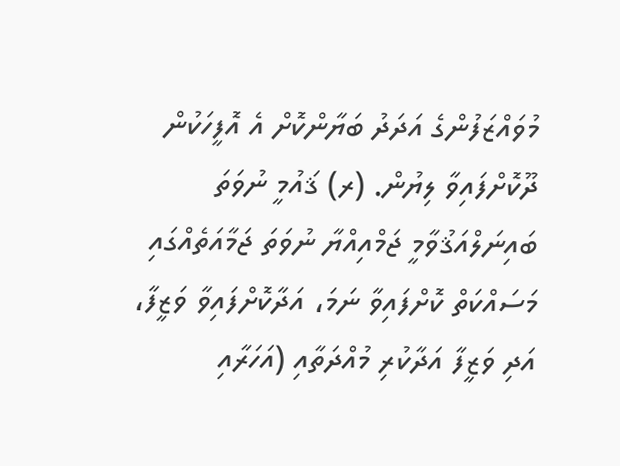މުވައްޒަފުންގެ އަދަދު ބަޔާންކޮށް އެ އޮފީހަކުން ދޫކޮށްފައިވާ ލިޔުން. (ރ) ޤައުމީ ނުވަތަ ބައިނަލްއަޤުވާމީ ޖަމްއިއްޔާ ނުވަތަ ޖަމާއަތެއްގައި މަސައްކަތް ކޮށްފައިވާ ނަމަ، އަދާކޮށްފައިވާ ވަޒީފާ، އަދި ވަޒީފާ އަދާކުރި މުއްދަތާއި (އަހަރާއި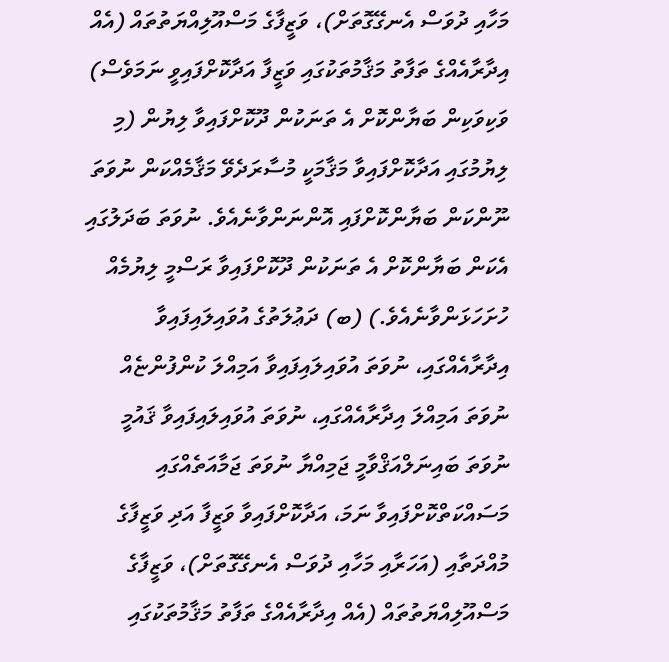މަހާއި ދުވަސް އެނގޭގޮތަށް)، ވަޒީފާގެ މަސްއޫލިއްޔަތުތައް (އެއް އިދާރާއެއްގެ ތަފާތު މަޤާމުތަކުގައި ވަޒީފާ އަދާކޮށްފައިވީ ނަމަވެސް) ވަކިވަކިން ބަޔާންކޮށް އެ ތަނަކުން ދޫކޮށްފައިވާ ލިޔުން (މި ލިޔުމުގައި އަދާކޮށްފައިވާ މަޤާމަކީ މުސާރަދެވޭ މަޤާމެއްކަން ނުވަތަ ނޫންކަން ބަޔާންކޮށްފައި އޮންނަންވާނެއެވެ. ނުވަތަ ބަދަލުގައި އެކަން ބަޔާންކޮށް އެ ތަނަކުން ދޫކޮށްފައިވާ ރަސްމީ ލިޔުމެއް ހުށަހަޅަންވާނެއެވެ.) (ބ) ދަޢުލަތުގެ އުވައިލައިފައިވާ އިދާރާއެއްގައި، ނުވަތަ އުވައިލައިފައިވާ އަމިއްލަ ކުންފުންޏެއް ނުވަތަ އަމިއްލަ އިދާރާއެއްގައި، ނުވަތަ އުވައިލައިފައިވާ ޤައުމީ ނުވަތަ ބައިނަލްއަޤްވާމީ ޖަމިއްޔާ ނުވަތަ ޖަމާއަތެއްގައި މަސައްކަތްކޮށްފައިވާ ނަމަ، އަދާކޮށްފައިވާ ވަޒީފާ އަދި ވަޒީފާގެ މުއްދަތާއި (އަހަރާއި މަހާއި ދުވަސް އެނގޭގޮތަށް)، ވަޒީފާގެ މަސްއޫލިއްޔަތުތައް (އެއް އިދާރާއެއްގެ ތަފާތު މަޤާމުތަކުގައި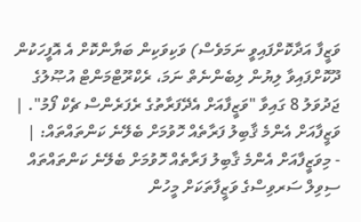ވަޒީފާ އަދާކޮށްފައިވީ ނަމަވެސް) ވަކިވަކިން ބަޔާންކޮށް އެ އޮފީހަކުން ދޫކޮށްފައިވާ ލިޔުން ލިބެންނެތް ނަމަ، ރެކްރޫޓްމަންޓް އުޞޫލުގެ ޖަދުވަލު 8 ގައިވާ "ވަޒީފާއަށް އެދޭފަރާތުގެ ރެފަރެންސް ޗެކް ފޯމު". |
ވަޒީފާއަށް އެންމެ ޤާބިލު ފަރާތެއް ހޮވުމަށް ބެލޭނެ ކަންތައްތައް: |
- މިވަޒީފާއަށް އެންމެ ޤާބިލު ފަރާތެއް ހޮވުމަށް ބެލޭނެ ކަންތައްތައް ސިވިލް ސަރވިސްގެ ވަޒީފާތަކަށް މީހުން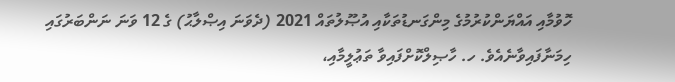ހޮވުމާއި އައްޔަންކުރުމުގެ މިންގަނޑުތަކާއި އުޞޫލުތައް 2021 (ދެވަނަ އިޞްލާޙު) ގެ 12 ވަނަ ނަންބަރުގައި ހިމަނާފައިވާނެއެވެ. ހ. ހާޞިލްކޮށްފައިވާ ތަޢުލީމާއި،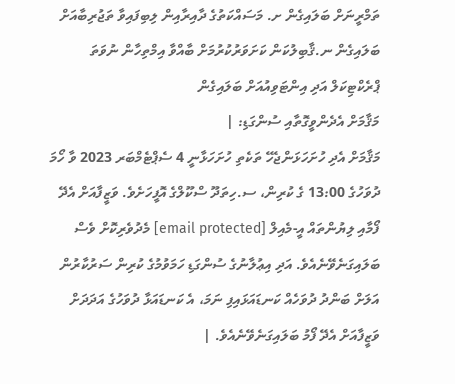ތަމްރީނަށް ބަލައިގެން ށ. މަސައްކަތުގެ ދާއިރާއިން ލިބިފައިވާ ތަޖުރިބާއަށް ބަލައިގެން ނ.ޤާބިލުކަން ކަށަވަރުކުރުމަށް ބާއްވާ އިމްތިހާން ނުވަތަ ޕްރެކްޓިކަލް އަދި އިންޓަވިއުއަށް ބަލައިގެން
މަޤާމަށް އެދެންވީގޮތާއި ސުންގަޑި: |
މަޤާމަށް އެދި ހުށަހަޅަންޖެހޭ ތަކެތި ހުށަހަޅާނީ 4 ސެޕްޓެމްބަރ 2023 ވާ ހޯމަ ދުވަހުގެ 13:00 ގެ ކުރިން، ސ.ހިތަދޫ ސްކޫލްގެ އޮފީހަށެވެ. ވަޒީފާއަށް އެދޭ ފޯމާއި ލިޔުންތައް އީ-މެއިލް [email protected] މެދުވެރިކޮށް ވެސް ބަލައިގަނެވޭނެއެވެ. އަދި އިޢުލާނުގެ ސުންގަޑި ހަމަވުމުގެ ކުރިން ސަރުކާރުން އަލަށް ބަންދު ދުވަހެއް ކަނޑައަޅައިފި ނަމަ، އެ ކަނޑައަޅާ ދުވަހުގެ އަދަދަށް ވަޒީފާއަށް އެދޭ ފޯމު ބަލައިގަނެވޭނެއެވެ. |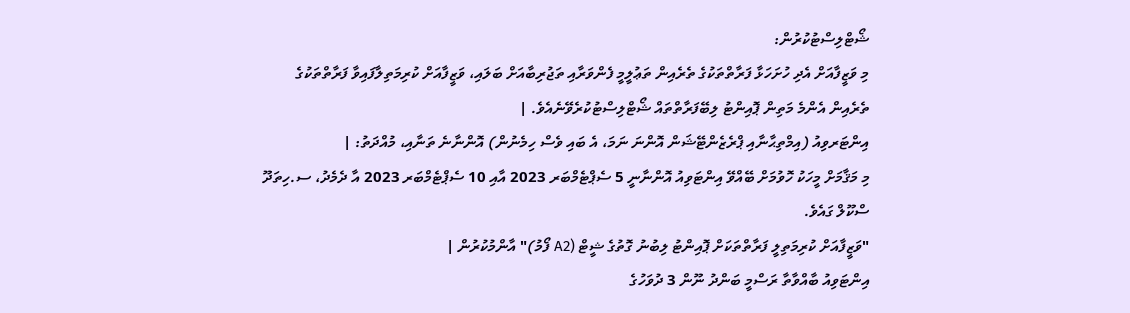ޝޯޓްލިސްޓުކުރުން:
މި ވަޒީފާއަށް އެދި ހުށަހަޅާ ފަރާތްތަކުގެ ތެރެއިން ތަޢުލީމީ ފެންވަރާއި ތަޖުރިބާއަށް ބަލައި، ވަޒީފާއަށް ކުރިމަތިލާފައިވާ ފަރާތްތަކުގެ ތެރެއިން އެންމެ މަތިން ޕޮއިންޓު ލިބޭފަރާތްތައް ޝޯޓްލިސްޓުކުރެވޭނެއެވެ. |
އިންޓަރވިއު (އިމްތިޙާނާއި ޕްރެޒެންޓޭޝަން އޮންނަ ނަމަ، އެ ބައި ވެސް ހިމެނުން) އޮންނާނެ ތަނާއި، މުއްދަތު: |
މި މަޤާމަށް މީހަކު ހޮވުމަށް ބޭއްވޭ އިންޓަވިއު އޮންނާނީ 5 ސެޕްޓެމްބަރ 2023 އާއި 10 ސެޕްޓެމްބަރ 2023 އާ ދެމެދު، ސ.ހިތަދޫ ސްކޫލް ގައެވެ.
"ވަޒީފާއަށް ކުރިމަތިލީ ފަރާތްތަކަށް ޕޮއިންޓު ލިބުނު ގޮތުގެ ޝީޓް (A2 ފޯމު)" އާންމުކުރުން |
އިންޓަވިއު ބާއްވާތާ ރަސްމީ ބަންދު ނޫން 3 ދުވަހުގެ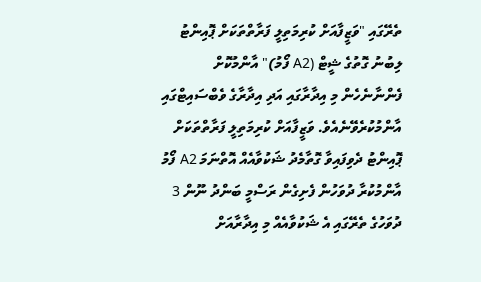ތެރޭގައި "ވަޒީފާއަށް ކުރިމަތިލީ ފަރާތްތަކަށް ޕޮއިންޓު ލިބުނު ގޮތުގެ ޝީޓް (A2 ފޯމު)" އާންމުކޮށް ފެންނާނެހެން މި އިދާރާގައި އަދި އިދާރާގެ ވެބްސައިޓްގައި އާންމުކުރެވޭނެއެވެ. ވަޒީފާއަށް ކުރިމަތިލީ ފަރާތްތަކަށް ޕޮއިންޓު ދެވިފައިވާ ގޮތާމެދު ޝަކުވާއެއް އޮތްނަމަ A2 ފޯމު އާންމުކުރާ ދުވަހުން ފެށިގެން ރަސްމީ ބަންދު ނޫން 3 ދުވަހުގެ ތެރޭގައި އެ ޝަކުވާއެއް މި އިދާރާއަށް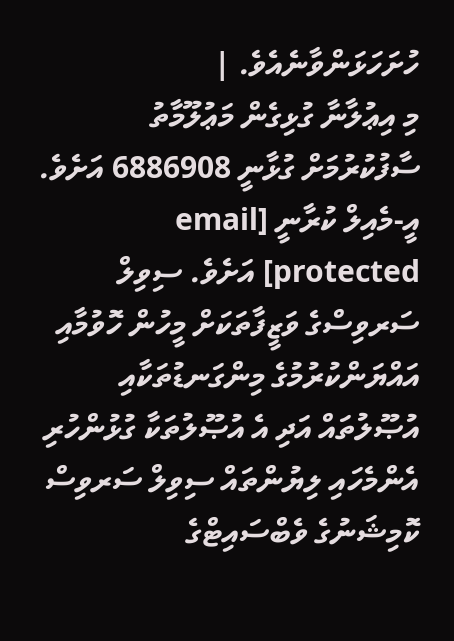ހުށަހަޅަންވާނެއެވެ. |
މި އިޢުލާނާ ގުޅިގެން މަޢުލޫމާތު ސާފުކުރުމަށް ގުޅާނީ 6886908 އަށެވެ. އީ-މެއިލް ކުރާނީ [email protected] އަށެވެ. ސިވިލް ސަރވިސްގެ ވަޒީފާތަކަށް މީހުން ހޮވުމާއި އައްޔަންކުރުމުގެ މިންގަނޑުތަކާއި އުޞޫލުތައް އަދި އެ އުޞޫލުތަކާ ގުޅުންހުރި އެންމެހައި ލިޔުންތައް ސިވިލް ސަރވިސް ކޮމިޝަނުގެ ވެބްސައިޓްގެ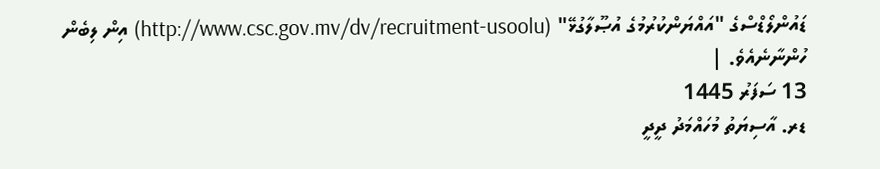ޑައުންލޯޑްސްގެ "އައްޔަންކުރުމުގެ އުޞޫލާގުޅޭ" (http://www.csc.gov.mv/dv/recruitment-usoolu) އިން ލިބެން ހުންނާނެއެވެ. |
13 ސަފަރު 1445
ޑރ. އާސިޔަތު މުހައްމަދު ދީދީ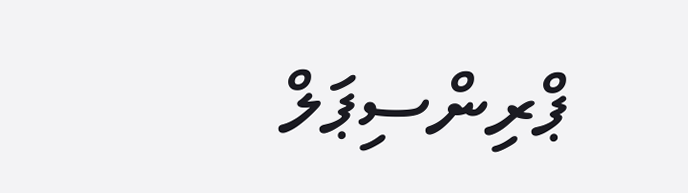ޕްރިންސިޕަލް